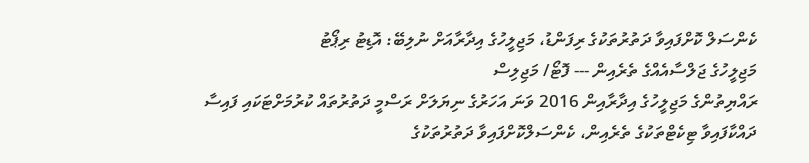ކެންސަލް ކޮށްފައިވާ ދަތުރުތަކުގެ ރިފަންޑު، މަޖިލީހުގެ އިދާރާއަށް ނުލިބޭ: އޮޑިޓު ރިޕޯޓު
މަޖިލީހުގެ ޖަލްސާއެއްގެ ތެރެއިން --- ފޮޓޯ/ މަޖިލިސް
ރައްޔިތުންގެ މަޖިލީހުގެ އިދާރާއިން 2016 ވަނަ އަހަރުގެ ނިޔަލަށް ރަސްމީ ދަތުރުތައް ކުރުމަށްޓަކައި ފައިސާ ދައްކާފައިވާ ޓިކެޓްތަކުގެ ތެރެއިން، ކެންސަލްކޮށްފައިވާ ދަތުރުތަކުގެ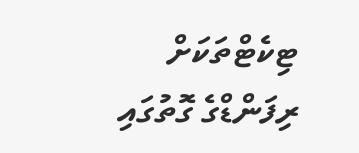ޓިކެޓްތަކަށް ރިފަންޑްގެ ގޮތުގައި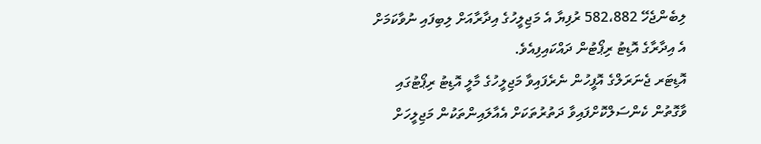ލިބެންޖެހޭ 582،882 ރުފިޔާ އެ މަޖިލީހުގެ އިދާރާއަށް ލިބިފައި ނުވާކަމަށް އެ އިދާރާގެ އޮޑިޓު ރިޕޯޓުން ދައްކައިފިއެވެ.
އޮޑިޓަރ ޖެނަރަލްގެ އޮފީހުން ނެރެފައިވާ މަޖިލީހުގެ މާލީ އޮޑިޓު ރިޕޯޓުގައި ވާގޮތުން ކެންސަލްކޮށްފައިވާ ދަތުރުތަކަށް އެއާލައިންތަކުން މަޖިލީހަށް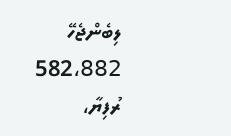ލިބެންޖެހޭ 582،882 ރުފިޔާ،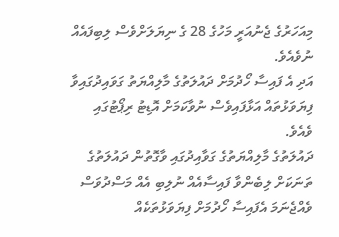މިއަހަރުގެ ޖެނުއަރީ މަހުގެ 28 ގެ ނިޔަލަށްވެސް ލިބިފައެއް ނުވެއެވެ.
އަދި އެ ފައިސާ ހޯދުމަށް ދައުލަތުގެ މާލިއްޔަތު ގަވައިދުގައިވާ ފިޔަވަޅުތައް އަޅާފައިވެސް ނުވާކަމަށް އޮޑިޓު ރިޕޯޓުގައި ވެއެވެ.
ދައުލަތުގެ މާލިއްޔަތުގެ ގަވާއިދުގައި ވާގޮތުން ދައުލަތުގެ ތަނަކަށް ލިބެންވާ ފައިސާއެއް ނުލިބި އެއް މަސްދުވަސް ވެއްޖެނަމަ އެފައިސާ ހޯދުމަށް ފިޔަވަޅުތަކެއް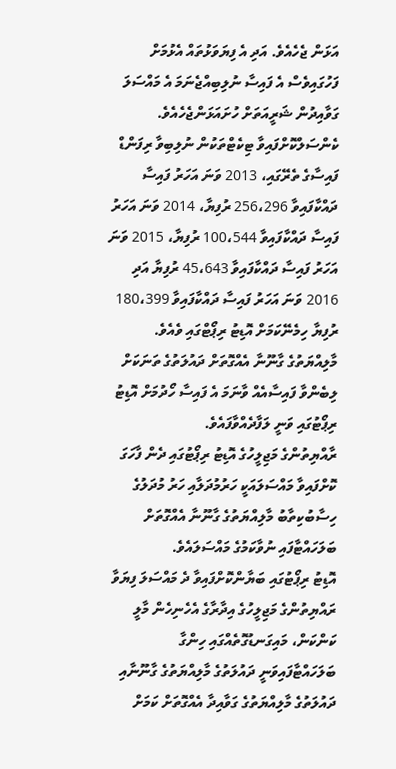އަޅަން ޖެހެއެވެ. އަދި އެ ފިޔަވަޅުތައް އެޅުމަށް ފަހުގައިވެސް އެ ފައިސާ ނުލިބިއްޖެނަމަ އެ މައްސަލަ ގަވާއިދުން ޝަރީއަތަށް ހުށައަޅަންޖެހެއެވެ.
ކެންސަލްކޮށްފައިވާ ޓިކެޓްތަކުން ނުލިބިވާ ރިފަންޑް ފައިސާގެ ތެރޭގައި، 2013 ވަނަ އަހަރު ފައިސާ ދައްކާފައިވާ 256،296 ރުފިޔާ، 2014 ވަނަ އަހަރު ފައިސާ ދައްކާފައިވާ 100،544 ރުފިޔާ، 2015 ވަނަ އަހަރު ފައިސާ ދައްކާފައިވާ 45،643 ރުފިޔާ އަދި 2016 ވަނަ އަހަރު ފައިސާ ދައްކާފައިވާ 180،399 ރުފިޔާ ހިމެނޭކަމަށް އޮޑިޓު ރިޕޯޓްގައި ވެއެވެ.
މާލިއްޔަތުގެ ގާނޫނާ އެއްގޮތަށް ދައުލަތުގެ ތަނަކަށް ލިބެންވާ ފައިސާއެއް ވާނަމަ އެ ފައިސާ ހޯދުމަށް އޮޑިޓު ރިޕޯޓުގައި ވަނީ ލަފާދެއްވާފައެވެ.
ރާއްޔިތުންގެ މަޖިލީހުގެ އޮޑިޓު ރިޕޯޓުގައި ދެން ފާހަގަ ކޮށްފައިވާ މައްސަލައަކީ ހަރުމުދަލާއި ހަރު މުދަލުގެ ހިސާބުކިތާބު މާލިއްޔަތުގެ ގާނޫނާ އެއްގޮތަށް ބަލަހައްޓާފައި ނުވާކަމުގެ މައްސަލައެވެ.
އޮޑިޓު ރިޕޯޓުގައި ބަޔާންކޮށްފައިވާ ދެ މައްސަލަ ފިޔަވާ ރައްޔިތުންގެ މަޖިލީހުގެ އިދާރާގެ އެހެނިހެން މާލީ ކަންކަން، މައިގަނޑުގޮތެއްގައި ހިންގާ ބަލަހައްޓާފައިވަނީ ދައުލަތުގެ މާލިއްޔަތުގެ ގާނޫނާއި ދައުލަތުގެ މާލިއްޔަތުގެ ގަވާއިދާ އެއްގޮތަށް ކަމަށް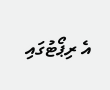އެ ރިޕޯޓުގައި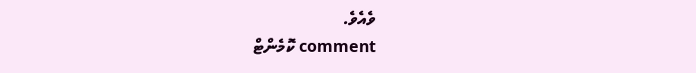ވެއެވެ.
comment ކޮމެންޓް